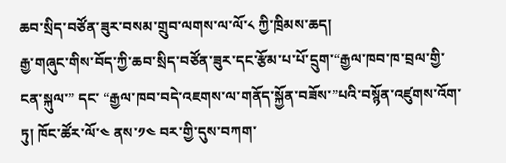ཆབ་སྲིད་བཙོན་ཟུར་བསམ་གྲུབ་ལགས་ལ་ལོ་༨ ཀྱི་ཁྲིམས་ཆད།
རྒྱ་གཞུང་གིས་བོད་ཀྱི་ཆབ་སྲིད་བཙོན་ཟུར་དང་རྩོམ་པ་པོ་དྲུག་“རྒྱལ་ཁབ་ཁ་བྲལ་གྱི་ངན་སྐུལ་” དང་ “རྒྱལ་ཁབ་བདེ་འཇགས་ལ་གནོད་སྐྱོན་བཟོས་”པའི་བསྙོན་འཛུགས་འོག་ཏུ། ཁོང་ཚོར་ལོ་༤ ནས་༡༤ བར་གྱི་དུས་བཀག་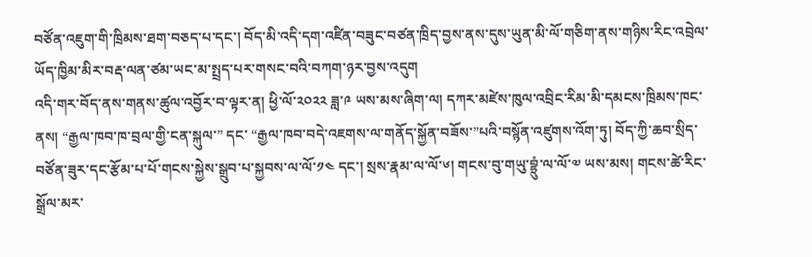བཙོན་འཇུག་གི་ཁྲིམས་ཐག་བཅད་པ་དང་། བོད་མི་འདི་དག་འཛིན་བཟུང་བཙན་ཁྲིད་བྱས་ནས་དུས་ཡུན་མི་ལོ་གཅིག་ནས་གཉིས་རིང་འབྲེལ་ཡོད་ཁྱིམ་མིར་བརྡ་ལན་ཙམ་ཡང་མ་སྤྲད་པར་གསང་བའི་བཀག་ཉར་བྱས་འདུག
འདི་གར་བོད་ནས་གནས་ཚུལ་འབྱོར་བ་ལྟར་ན། ཕྱི་ལོ་༢༠༢༢ ཟླ་༩ ཡས་མས་ཞིག་ལ། དཀར་མཛེས་ཁུལ་འབྲིང་རིམ་མི་དམངས་ཁྲིམས་ཁང་ནས། “རྒྱལ་ཁབ་ཁ་བྲལ་གྱི་ངན་སྐུལ་” དང་ “རྒྱལ་ཁབ་བདེ་འཇགས་ལ་གནོད་སྐྱོན་བཟོས་”པའི་བསྙོན་འཛུགས་འོག་ཏུ། བོད་ཀྱི་ཆབ་སྲིད་བཙོན་ཟུར་དང་རྩོམ་པ་པོ་གངས་སྐྱེས་སྒྲུབ་པ་སྐྱབས་ལ་ལོ་༡༤ དང་། སྲས་རྣམ་ལ་ལོ་༦། གངས་བུ་གཡུ་བྷྲུཾ་ལ་ལོ་༧ ཡས་མས། གངས་ཚེ་རིང་སྒྲོལ་མར་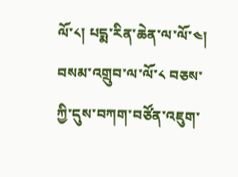ལོ་༨། པདྨ་རིན་ཆེན་ལ་ལོ་༤། བསམ་འགྲུབ་ལ་ལོ་༨ བཅས་ཀྱི་དུས་བཀག་བཙོན་འཇུག་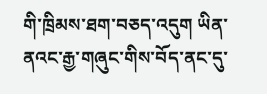གི་ཁྲིམས་ཐག་བཅད་འདུག ཡིན་ནའང་རྒྱ་གཞུང་གིས་བོད་ནང་དུ་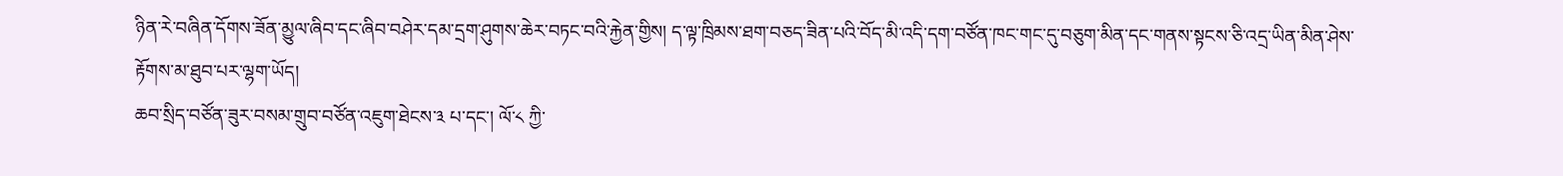ཉིན་རེ་བཞིན་དོགས་ཟོན་མྱུལ་ཞིབ་དང་ཞིབ་བཤེར་དམ་དྲག་ཤུགས་ཆེར་བཏང་བའི་རྐྱེན་གྱིས། ད་ལྟ་ཁྲིམས་ཐག་བཅད་ཟིན་པའི་བོད་མི་འདི་དག་བཙོན་ཁང་གང་དུ་བཅུག་མིན་དང་གནས་སྟངས་ཅི་འདྲ་ཡིན་མིན་ཤེས་རྟོགས་མ་ཐུབ་པར་ལྷག་ཡོད།
ཆབ་སྲིད་བཙོན་ཟུར་བསམ་གྲུབ་བཙོན་འཇུག་ཐེངས་༣ པ་དང་། ལོ་༨ ཀྱི་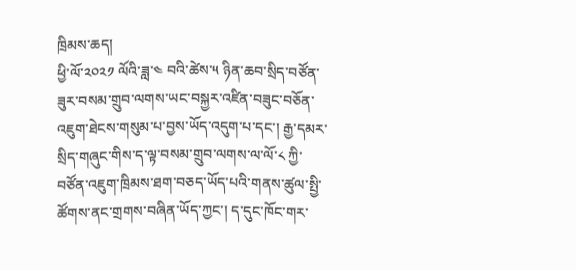ཁྲིམས་ཆད།
ཕྱི་ལོ་༢༠༢༡ ལོའི་ཟླ་༤ བའི་ཚེས་༥ ཉིན་ཆབ་སྲིད་བཙོན་ཟུར་བསམ་གྲུབ་ལགས་ཡང་བསྐྱར་འཛིན་བཟུང་བཅོན་འཇུག་ཐེངས་གསུམ་པ་བྱས་ཡོད་འདུག་པ་དང་། རྒྱ་དམར་སྲིད་གཞུང་གིས་ད་ལྟ་བསམ་གྲུབ་ལགས་ལ་ལོ་༨ ཀྱི་བཙོན་འཇུག་ཁྲིམས་ཐག་བཅད་ཡོད་པའི་གནས་ཚུལ་སྤྱི་ཚོགས་ནང་གྲགས་བཞིན་ཡོད་ཀྱང་། ད་དུང་ཁོང་གར་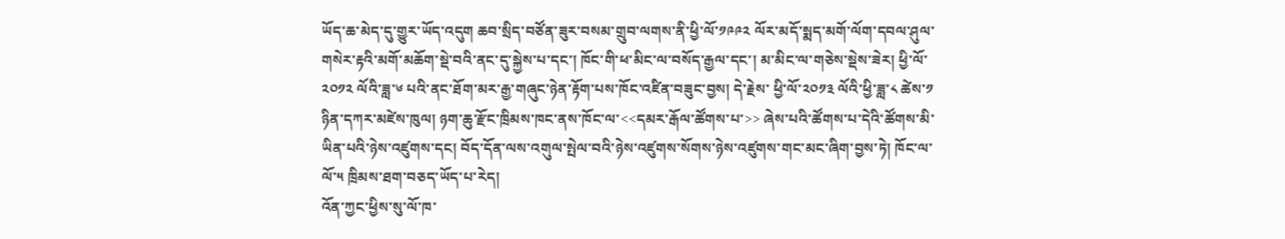ཡོད་ཆ་མེད་དུ་གྱུར་ཡོད་འདུག ཆབ་སྲིད་བཙོན་ཟུར་བསམ་གྲུབ་ལགས་ནི་ཕྱི་ལོ་༡༩༩༢ ལོར་མདོ་སྨད་མགོ་ལོག་དབལ་ཤུལ་གསེར་རྟའི་མགོ་མཆོག་སྡེ་བའི་ནང་དུ་སྐྱེས་པ་དང་། ཁོང་གི་ཕ་མིང་ལ་བསོད་རྒྱལ་དང་། མ་མིང་ལ་གཅེས་སྡེས་ཟེར། ཕྱི་ལོ་༢༠༡༢ ལོའི་ཟླ་༦ པའི་ནང་ཐོག་མར་རྒྱ་གཞུང་ཉེན་རྟོག་པས་ཁོང་འཛིན་བཟུང་བྱས། དེ་རྗེས་ ཕྱི་ལོ་༢༠༡༣ ལོའི་ཕྱི་ཟླ་༨ ཚེས་༡ ཉིན་དཀར་མཛེས་ཁུལ། ཉག་ཆུ་རྫོང་ཁྲིམས་ཁང་ནས་ཁོང་ལ་<<དམར་རྒོལ་ཚོགས་པ་>> ཞེས་པའི་ཚོགས་པ་དེའི་ཚོགས་མི་ཡིན་པའི་ཉེས་འཛུགས་དང། བོད་དོན་ལས་འགུལ་སྤེལ་བའི་ཉེས་འཛུགས་སོགས་ཉེས་འཛུགས་གང་མང་ཞིག་བྱས་ཏེ། ཁོང་ལ་ལོ་༥ ཁྲིམས་ཐག་བཅད་ཡོད་པ་རེད།
འོན་ཀྱང་ཕྱིས་སུ་ལོ་ཁ་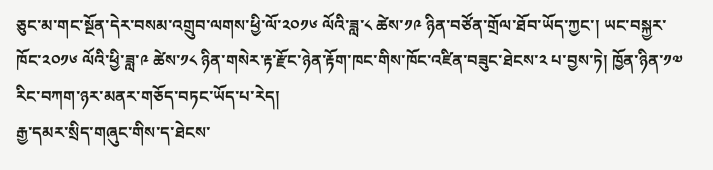ཅུང་མ་གང་སྔོན་དེར་བསམ་འགྲུབ་ལགས་ཕྱི་ལོ་༢༠༡༦ ལོའི་ཟླ་༨ ཚེས་༡༩ ཉིན་བཙོན་གྲོལ་ཐོབ་ཡོད་ཀྱང་། ཡང་བསྐྱར་ཁོང་༢༠༡༦ ལོའི་ཕྱི་ཟླ་༩ ཚེས་༡༨ ཉིན་གསེར་རྟ་རྫོང་ཉེན་རྟོག་ཁང་གིས་ཁོང་འཛིན་བཟུང་ཐེངས་༢ པ་བྱས་ཏེ། ཁྱོན་ཉིན་༡༧ རིང་བཀག་ཉར་མནར་གཅོད་བཏང་ཡོད་པ་རེད།
རྒྱ་དམར་སྲིད་གཞུང་གིས་ད་ཐེངས་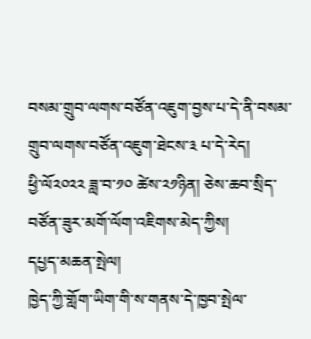བསམ་གྲུབ་ལགས་བཙོན་འཇུག་བྱས་པ་དེ་ནི་བསམ་གྲུབ་ལགས་བཙོན་འཇུག་ཐེངས་༣ པ་དེ་རེད།
ཕྱི་ལོ༢༠༢༢ ཟླ་བ་༡༠ ཚེས་༢༡ཉིན། ཅེས་ཆབ་སྲིད་བཙོན་ཟུར་མགོ་ལོག་འཇིགས་མེད་ཀྱིས།
དཔྱད་མཆན་སྤེལ།
ཁྱེད་ཀྱི་གློག་ཡིག་གི་ས་གནས་དེ་ཁྱབ་སྤེལ་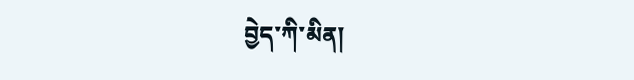བྱེད་ཀི་མིན།